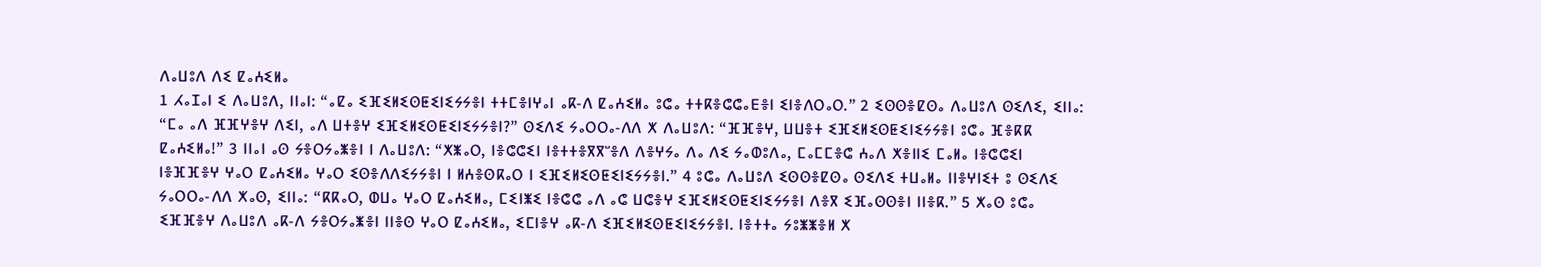ⴷⴰⵡⵓⴷ ⴷⵉ ⵇⴰⵄⵉⵍⴰ
1 ⵃⴰⵊⴰⵏ ⵉ ⴷⴰⵡⵓⴷ, ⵏⵏⴰⵏ: “ⴰⵇⴰ ⵉⴼⵉⵍⵉⵙⵟⵉⵏⵉⵢⵢⴻⵏ ⵜⵜⵎⴻⵏⵖⴰⵏ ⴰⴽ-ⴷ ⵇⴰⵄⵉⵍⴰ ⵓⵛⴰ ⵜⵜⴽⴻⵛⵛⴰⴹⴻⵏ ⵉⵏⴻⴷⵔⴰⵔ.” 2 ⵉⵙⵙⴻⵇⵙⴰ ⴷⴰⵡⵓⴷ ⵙⵉⴷⵉ, ⵉⵏⵏⴰ: “ⵎⴰ ⴰⴷ ⴼⴼⵖⴻⵖ ⴷⵉⵏ, ⴰⴷ ⵡⵜⴻⵖ ⵉⴼⵉⵍⵉⵙⵟⵉⵏⵉⵢⵢⴻⵏ?” ⵙⵉⴷⵉ ⵢⴰⵔⵔⴰ-ⴷⴷ ⵅ ⴷⴰⵡⵓⴷ: “ⴼⴼⴻⵖ, ⵡⵡⴻⵜ ⵉⴼⵉⵍⵉⵙⵟⵉⵏⵉⵢⵢⴻⵏ ⵓⵛⴰ ⴼⴻⴽⴽ ⵇⴰⵄⵉⵍⴰ!” 3 ⵏⵏⴰⵏ ⴰⵙ ⵢⴻⵔⵢⴰⵥⴻⵏ ⵏ ⴷⴰⵡⵓⴷ: “ⵅⵥⴰⵔ, ⵏⴻⵛⵛⵉⵏ ⵏⴻⵜⵜⴻⴳⴳⵯⴻⴷ ⴷⴻⵖⵢⴰ ⴷⴰ ⴷⵉ ⵢⴰⵀⵓⴷⴰ, ⵎⴰⵎⵎⴻⵛ ⵄⴰⴷ ⵅⴻⵏⵏⵉ ⵎⴰⵍⴰ ⵏⴻⵛⵛⵉⵏ ⵏⴻⴼⴼⴻⵖ ⵖⴰⵔ ⵇⴰⵄⵉⵍⴰ ⵖⴰⵔ ⵉⵙⴻⴷⴷⵉⵢⵢⴻⵏ ⵏ ⵍⵄⴻⵙⴽⴰⵔ ⵏ ⵉⴼⵉⵍⵉⵙⵟⵉⵏⵉⵢⵢⴻⵏ.” 4 ⵓⵛⴰ ⴷⴰⵡⵓⴷ ⵉⵙⵙⴻⵇⵙⴰ ⵙⵉⴷⵉ ⵜⵡⴰⵍⴰ ⵏⵏⴻⵖⵏⵉⵜ ⵓ ⵙⵉⴷⵉ ⵢⴰⵔⵔⴰ-ⴷⴷ ⵅⴰⵙ, ⵉⵏⵏⴰ: “ⴽⴽⴰⵔ, ⵀⵡⴰ ⵖⴰⵔ ⵇⴰⵄⵉⵍⴰ, ⵎⵉⵏⵥⵉ ⵏⴻⵛⵛ ⴰⴷ ⴰⵛ ⵡⵛⴻⵖ ⵉⴼⵉⵍⵉⵙⵟⵉⵏⵉⵢⵢⴻⵏ ⴷⴻⴳ ⵉⴼⴰⵙⵙⴻⵏ ⵏⵏⴻⴽ.” 5 ⵅⴰⵙ ⵓⵛⴰ ⵉⴼⴼⴻⵖ ⴷⴰⵡⵓⴷ ⴰⴽ-ⴷ ⵢⴻⵔⵢⴰⵥⴻⵏ ⵏⵏⴻⵙ ⵖⴰⵔ ⵇⴰⵄⵉⵍⴰ, ⵉⵎⵏⴻⵖ ⴰⴽ-ⴷ ⵉⴼⵉⵍⵉⵙⵟⵉⵏⵉⵢⵢⴻⵏ. ⵏⴻⵜⵜⴰ ⵢⵓⵥⵥⴻⵍ ⵅ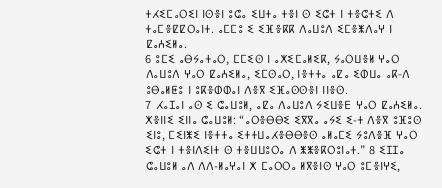ⵜⵃⵉⵎⴰⵔⵉⵏ ⵏⵙⴻⵏ ⵓⵛⴰ ⵉⵡⵜⴰ ⵜⴻⵏ ⵙ ⵉⵛⵜ ⵏ ⵜⴻⵛⵜⵉ ⴷ ⵜⴰⵎⴻⵇⵇⵔⴰⵏⵜ. ⴰⵎⵎⵓ ⵉ ⵉⴼⴻⴽⴽ ⴷⴰⵡⵓⴷ ⵉⵎⴻⵥⴷⴰⵖ ⵏ ⵇⴰⵄⵉⵍⴰ.
6 ⵓⵎⵉ ⴰⴱⵢⴰⵜⴰⵔ, ⵎⵎⵉⵙ ⵏ ⴰⵅⵉⵎⴰⵍⵉⴽ, ⵢⴰⵔⵡⴻⵍ ⵖⴰⵔ ⴷⴰⵡⵓⴷ ⵖⴰⵔ ⵇⴰⵄⵉⵍⴰ, ⵉⵎⵙⴰⵔ, ⵏⴻⵜⵜⴰ ⴰⵇⴰ ⵉⵀⵡⴰ ⴰⴽ-ⴷ ⵓⴱⴰⵍⵟⵓ ⵏ ⵓⴽⴻⵀⵀⴰⵏ ⴷⴻⴳ ⵉⴼⴰⵙⵙⴻⵏ ⵏⵏⴻⵙ.
7 ⵃⴰⵊⴰⵏ ⴰⵙ ⵉ ⵛⴰⵡⵓⵍ, ⴰⵇⴰ ⴷⴰⵡⵓⴷ ⵢⵉⵡⴻⴹ ⵖⴰⵔ ⵇⴰⵄⵉⵍⴰ. ⵅⴻⵏⵏⵉ ⵉⵏⵏⴰ ⵛⴰⵡⵓⵍ: “ⴰⵔⴻⴱⴱⵉ ⵉⴳⴳⴰ ⴰⵢⵉ ⵉ-ⵜ ⴷⴻⴳ ⵓⴼⵓⵙ ⵉⵏⵓ, ⵎⵉⵏⵥⵉ ⵏⴻⵜⵜⴰ ⵉⵜⵜⵡⴰⵃⴻⴱⴱⴻⵙ ⴰⵍⴰⵎⵉ ⵢⵓⴷⴻⴼ ⵖⴰⵔ ⵉⵛⵜ ⵏ ⵜⴻⵏⴷⵉⵏⵜ ⵙ ⵜⴻⵡⵡⵓⵔⴰ ⴷ ⵥⵥⴻⴽⵔⵓⵏⴰⵜ.” 8 ⵉⵊⵊⴰ ⵛⴰⵡⵓⵍ ⴰⴷ ⴷⴷ-ⵍⴰⵖⴰⵏ ⵅ ⵎⴰⵔⵔⴰ ⵍⴳⴻⵏⵙ ⵖⴰⵔ ⵓⵎⴻⵏⵖⵉ,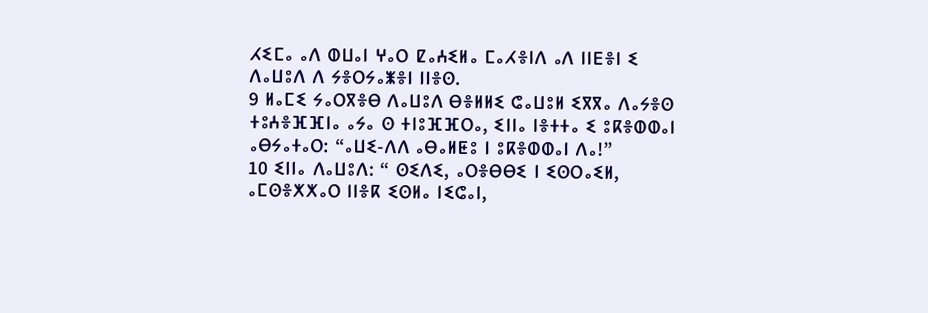ⵃⵉⵎⴰ ⴰⴷ ⵀⵡⴰⵏ ⵖⴰⵔ ⵇⴰⵄⵉⵍⴰ ⵎⴰⵃⴻⵏⴷ ⴰⴷ ⵏⵏⴹⴻⵏ ⵉ ⴷⴰⵡⵓⴷ ⴷ ⵢⴻⵔⵢⴰⵥⴻⵏ ⵏⵏⴻⵙ.
9 ⵍⴰⵎⵉ ⵢⴰⵔⴳⴻⴱ ⴷⴰⵡⵓⴷ ⴱⴻⵍⵍⵉ ⵛⴰⵡⵓⵍ ⵉⴳⴳⴰ ⴷⴰⵢⴻⵙ ⵜⵓⵄⴻⴼⴼⵏⴰ ⴰⵢⴰ ⵙ ⵜⵏⵓⴼⴼⵔⴰ, ⵉⵏⵏⴰ ⵏⴻⵜⵜⴰ ⵉ ⵓⴽⴻⵀⵀⴰⵏ ⴰⴱⵢⴰⵜⴰⵔ: “ⴰⵡⵉ-ⴷⴷ ⴰⴱⴰⵍⵟⵓ ⵏ ⵓⴽⴻⵀⵀⴰⵏ ⴷⴰ!”
10 ⵉⵏⵏⴰ ⴷⴰⵡⵓⴷ: “ ⵙⵉⴷⵉ, ⴰⵔⴻⴱⴱⵉ ⵏ ⵉⵙⵔⴰⵉⵍ, ⴰⵎⵙⴻⵅⵅⴰⵔ ⵏⵏⴻⴽ ⵉⵙⵍⴰ ⵏⵉⵛⴰⵏ,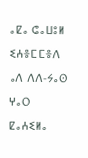ⴰⵇⴰ ⵛⴰⵡⵓⵍ ⵉⵄⴻⵎⵎⴻⴷ ⴰⴷ ⴷⴷ-ⵢⴰⵙ ⵖⴰⵔ ⵇⴰⵄⵉⵍⴰ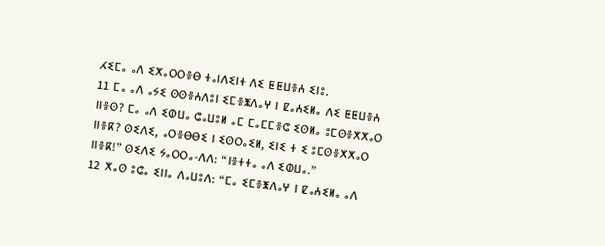ⵃⵉⵎⴰ ⴰⴷ ⵉⵅⴰⵔⵔⴻⴱ ⵜⴰⵏⴷⵉⵏⵜ ⴷⵉ ⵟⵟⵡⴻⵄ ⵉⵏⵓ.
11 ⵎⴰ ⴰⴷ ⴰⵢⵉ ⵙⵙⴻⵄⴷⵓⵏ ⵉⵎⴻⵥⴷⴰⵖ ⵏ ⵇⴰⵄⵉⵍⴰ ⴷⵉ ⵟⵟⵡⴻⵄ ⵏⵏⴻⵙ? ⵎⴰ ⴰⴷ ⵉⵀⵡⴰ ⵛⴰⵡⵓⵍ ⴰⵎ ⵎⴰⵎⵎⴻⵛ ⵉⵙⵍⴰ ⵓⵎⵙⴻⵅⵅⴰⵔ ⵏⵏⴻⴽ? ⵙⵉⴷⵉ, ⴰⵔⴻⴱⴱⵉ ⵏ ⵉⵙⵔⴰⵉⵍ, ⵉⵏⵉ ⵜ ⵉ ⵓⵎⵙⴻⵅⵅⴰⵔ ⵏⵏⴻⴽ!” ⵙⵉⴷⵉ ⵢⴰⵔⵔⴰ-ⴷⴷ: “ⵏⴻⵜⵜⴰ ⴰⴷ ⵉⵀⵡⴰ.”
12 ⵅⴰⵙ ⵓⵛⴰ ⵉⵏⵏⴰ ⴷⴰⵡⵓⴷ: “ⵎⴰ ⵉⵎⴻⵥⴷⴰⵖ ⵏ ⵇⴰⵄⵉⵍⴰ ⴰⴷ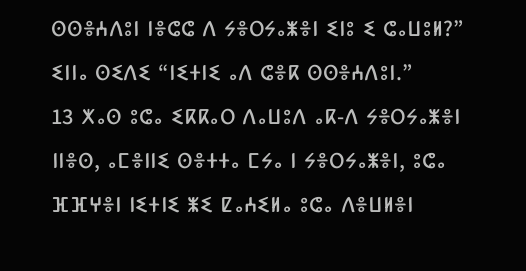ⵙⵙⴻⵄⴷⵓⵏ ⵏⴻⵛⵛ ⴷ ⵢⴻⵔⵢⴰⵥⴻⵏ ⵉⵏⵓ ⵉ ⵛⴰⵡⵓⵍ?” ⵉⵏⵏⴰ ⵙⵉⴷⵉ “ⵏⵉⵜⵏⵉ ⴰⴷ ⵛⴻⴽ ⵙⵙⴻⵄⴷⵓⵏ.”
13 ⵅⴰⵙ ⵓⵛⴰ ⵉⴽⴽⴰⵔ ⴷⴰⵡⵓⴷ ⴰⴽ-ⴷ ⵢⴻⵔⵢⴰⵥⴻⵏ ⵏⵏⴻⵙ, ⴰⵎⴻⵏⵏⵉ ⵙⴻⵜⵜⴰ ⵎⵢⴰ ⵏ ⵢⴻⵔⵢⴰⵥⴻⵏ, ⵓⵛⴰ ⴼⴼⵖⴻⵏ ⵏⵉⵜⵏⵉ ⵥⵉ ⵇⴰⵄⵉⵍⴰ ⵓⵛⴰ ⴷⴻⵡⵍⴻⵏ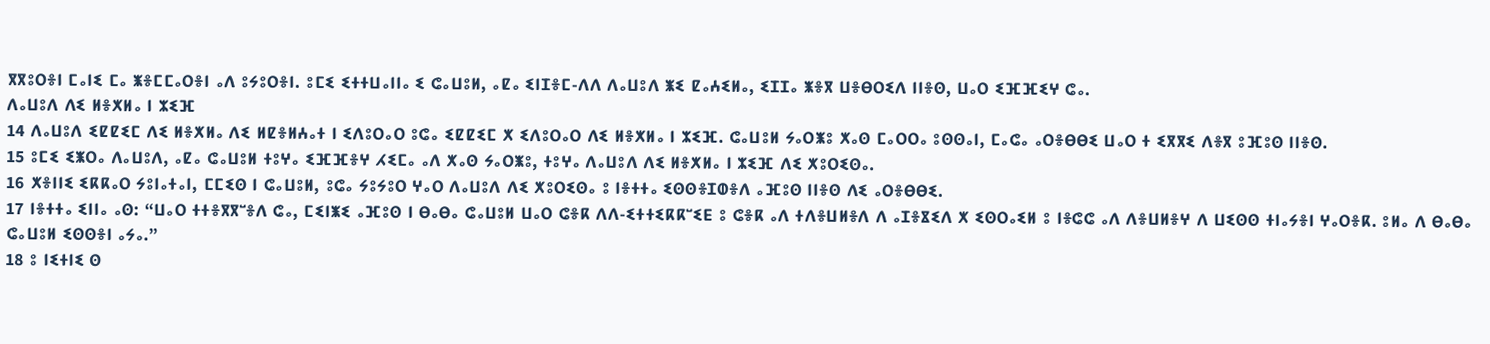ⴳⴳⵓⵔⴻⵏ ⵎⴰⵏⵉ ⵎⴰ ⵥⴻⵎⵎⴰⵔⴻⵏ ⴰⴷ ⵓⵢⵓⵔⴻⵏ. ⵓⵎⵉ ⵉⵜⵜⵡⴰⵏⵏⴰ ⵉ ⵛⴰⵡⵓⵍ, ⴰⵇⴰ ⵉⵏⵊⴻⵎ-ⴷⴷ ⴷⴰⵡⵓⴷ ⵥⵉ ⵇⴰⵄⵉⵍⴰ, ⵉⵊⵊⴰ ⵥⴻⴳ ⵡⴻⴱⵔⵉⴷ ⵏⵏⴻⵙ, ⵡⴰⵔ ⵉⴼⴼⵉⵖ ⵛⴰ.
ⴷⴰⵡⵓⴷ ⴷⵉ ⵍⴻⵅⵍⴰ ⵏ ⵣⵉⴼ
14 ⴷⴰⵡⵓⴷ ⵉⵇⵇⵉⵎ ⴷⵉ ⵍⴻⵅⵍⴰ ⴷⵉ ⵍⵇⴻⵍⵄⴰⵜ ⵏ ⵉⴷⵓⵔⴰⵔ ⵓⵛⴰ ⵉⵇⵇⵉⵎ ⵅ ⵉⴷⵓⵔⴰⵔ ⴷⵉ ⵍⴻⵅⵍⴰ ⵏ ⵣⵉⴼ. ⵛⴰⵡⵓⵍ ⵢⴰⵔⵥⵓ ⵅⴰⵙ ⵎⴰⵔⵔⴰ ⵓⵙⵙⴰⵏ, ⵎⴰⵛⴰ ⴰⵔⴻⴱⴱⵉ ⵡⴰⵔ ⵜ ⵉⴳⴳⵉ ⴷⴻⴳ ⵓⴼⵓⵙ ⵏⵏⴻⵙ.
15 ⵓⵎⵉ ⵉⵥⵔⴰ ⴷⴰⵡⵓⴷ, ⴰⵇⴰ ⵛⴰⵡⵓⵍ ⵜⵓⵖⴰ ⵉⴼⴼⴻⵖ ⵃⵉⵎⴰ ⴰⴷ ⵅⴰⵙ ⵢⴰⵔⵥⵓ, ⵜⵓⵖⴰ ⴷⴰⵡⵓⴷ ⴷⵉ ⵍⴻⵅⵍⴰ ⵏ ⵣⵉⴼ ⴷⵉ ⵅⵓⵔⵉⵙⴰ.
16 ⵅⴻⵏⵏⵉ ⵉⴽⴽⴰⵔ ⵢⵓⵏⴰⵜⴰⵏ, ⵎⵎⵉⵙ ⵏ ⵛⴰⵡⵓⵍ, ⵓⵛⴰ ⵢⵓⵢⵓⵔ ⵖⴰⵔ ⴷⴰⵡⵓⴷ ⴷⵉ ⵅⵓⵔⵉⵙⴰ ⵓ ⵏⴻⵜⵜⴰ ⵉⵙⵙⴻⵊⵀⴻⴷ ⴰⴼⵓⵙ ⵏⵏⴻⵙ ⴷⵉ ⴰⵔⴻⴱⴱⵉ.
17 ⵏⴻⵜⵜⴰ ⵉⵏⵏⴰ ⴰⵙ: “ⵡⴰⵔ ⵜⵜⴻⴳⴳⵯⴻⴷ ⵛⴰ, ⵎⵉⵏⵥⵉ ⴰⴼⵓⵙ ⵏ ⴱⴰⴱⴰ ⵛⴰⵡⵓⵍ ⵡⴰⵔ ⵛⴻⴽ ⴷⴷ-ⵉⵜⵜⵉⴽⴽⵯⵉⴹ ⵓ ⵛⴻⴽ ⴰⴷ ⵜⴷⴻⵡⵍⴻⴷ ⴷ ⴰⵊⴻⴵⵉⴷ ⵅ ⵉⵙⵔⴰⵉⵍ ⵓ ⵏⴻⵛⵛ ⴰⴷ ⴷⴻⵡⵍⴻⵖ ⴷ ⵡⵉⵙⵙ ⵜⵏⴰⵢⴻⵏ ⵖⴰⵔⴻⴽ. ⵓⵍⴰ ⴷ ⴱⴰⴱⴰ ⵛⴰⵡⵓⵍ ⵉⵙⵙⴻⵏ ⴰⵢⴰ.”
18 ⵓ ⵏⵉⵜⵏⵉ ⵙ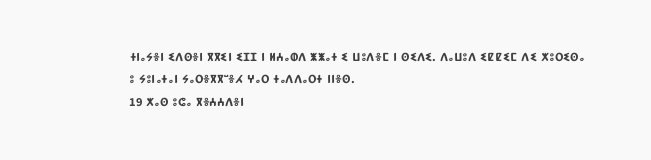ⵜⵏⴰⵢⴻⵏ ⵉⴷⵙⴻⵏ ⴳⴳⵉⵏ ⵉⵊⵊ ⵏ ⵍⵄⴰⵀⴷ ⵥⵥⴰⵜ ⵉ ⵡⵓⴷⴻⵎ ⵏ ⵙⵉⴷⵉ. ⴷⴰⵡⵓⴷ ⵉⵇⵇⵉⵎ ⴷⵉ ⵅⵓⵔⵉⵙⴰ ⵓ ⵢⵓⵏⴰⵜⴰⵏ ⵢⴰⵔⴻⴳⴳⵯⴻⵃ ⵖⴰⵔ ⵜⴰⴷⴷⴰⵔⵜ ⵏⵏⴻⵙ.
19 ⵅⴰⵙ ⵓⵛⴰ ⴳⴻⵄⵄⴷⴻⵏ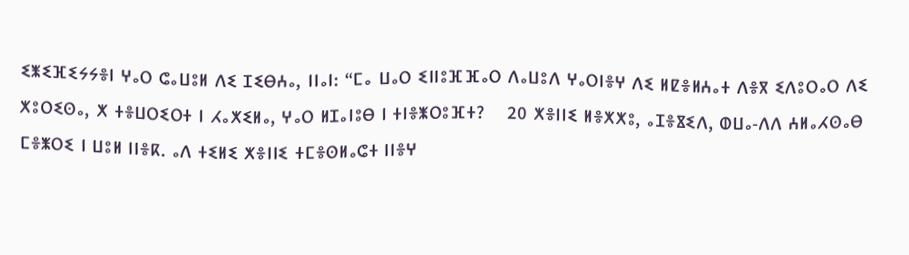ⵉⵥⵉⴼⵉⵢⵢⴻⵏ ⵖⴰⵔ ⵛⴰⵡⵓⵍ ⴷⵉ ⵊⵉⴱⵄⴰ, ⵏⵏⴰⵏ: “ⵎⴰ ⵡⴰⵔ ⵉⵏⵏⵓⴼⴼⴰⵔ ⴷⴰⵡⵓⴷ ⵖⴰⵔⵏⴻⵖ ⴷⵉ ⵍⵇⴻⵍⵄⴰⵜ ⴷⴻⴳ ⵉⴷⵓⵔⴰⵔ ⴷⵉ ⵅⵓⵔⵉⵙⴰ, ⵅ ⵜⴻⵡⵔⵉⵔⵜ ⵏ ⵃⴰⵅⵉⵍⴰ, ⵖⴰⵔ ⵍⵊⴰⵏⵓⴱ ⵏ ⵜⵏⴻⵥⵔⵓⴼⵜ?    20 ⵅⴻⵏⵏⵉ ⵍⴻⵅⵅⵓ, ⴰⵊⴻⴵⵉⴷ, ⵀⵡⴰ-ⴷⴷ ⵄⵍⴰⵃⵙⴰⴱ ⵎⴻⵥⵔⵉ ⵏ ⵡⵓⵍ ⵏⵏⴻⴽ. ⴰⴷ ⵜⵉⵍⵉ ⵅⴻⵏⵏⵉ ⵜⵎⴻⵙⵍⴰⵛⵜ ⵏⵏⴻⵖ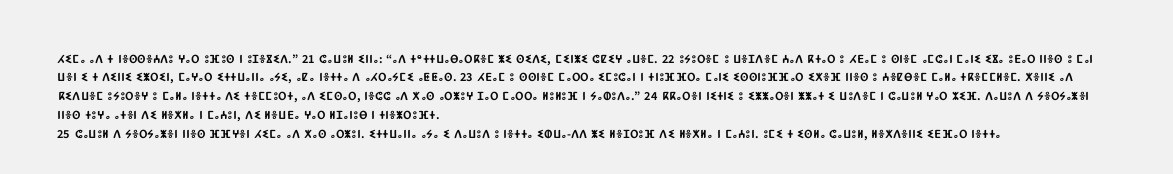ⵃⵉⵎⴰ ⴰⴷ ⵜ ⵏⴻⵙⵙⴻⵄⴷⵓ ⵖⴰⵔ ⵓⴼⵓⵙ ⵏ ⵓⵊⴻⴵⵉⴷ.” 21 ⵛⴰⵡⵓⵍ ⵉⵏⵏⴰ: “ⴰⴷ ⵜᵉⵜⵜⵡⴰⴱⴰⵔⴽⴻⵎ ⵥⵉ ⵙⵉⴷⵉ, ⵎⵉⵏⵥⵉ ⵛⵇⵉⵖ ⴰⵡⴻⵎ. 22 ⵓⵢⵓⵔⴻⵎ ⵓ ⵡⴻⵊⴷⴻⵎ ⵄⴰⴷ ⴽⵜⴰⵔ ⵓ ⵃⴹⴰⵎ ⵓ ⵙⵏⴻⵎ ⴰⵎⵛⴰⵏ ⵎⴰⵏⵉ ⵉⴵⴰ ⵓⴹⴰⵔ ⵏⵏⴻⵙ ⵓ ⵎⴰⵏ ⵡⴻⵏ ⵉ ⵜ ⴷⵉⵏⵏⵉ ⵉⵥⵔⵉⵏ, ⵎⴰⵖⴰⵔ ⵉⵜⵜⵡⴰⵏⵏⴰ ⴰⵢⵉ, ⴰⵇⴰ ⵏⴻⵜⵜⴰ ⴷ ⴰⵃⵔⴰⵢⵎⵉ ⴰⵟⵟⴰⵙ. 23 ⵃⴹⴰⵎ ⵓ ⵙⵙⵏⴻⵎ ⵎⴰⵔⵔⴰ ⵉⵎⵓⵛⴰⵏ ⵏ ⵜⵏⵓⴼⴼⵔⴰ ⵎⴰⵏⵉ ⵉⵙⵙⵏⵓⴼⴼⴰⵔ ⵉⵅⴻⴼ ⵏⵏⴻⵙ ⵓ ⵄⴻⵇⴱⴻⵎ ⵎⴰⵍⴰ ⵜⴽⴻⵎⵎⵍⴻⵎ. ⵅⴻⵏⵏⵉ ⴰⴷ ⴽⵉⴷⵡⴻⵎ ⵓⵢⵓⵔⴻⵖ ⵓ ⵎⴰⵍⴰ ⵏⴻⵜⵜⴰ ⴷⵉ ⵜⴻⵎⵎⵓⵔⵜ, ⴰⴷ ⵉⵎⵙⴰⵔ, ⵏⴻⵛⵛ ⴰⴷ ⵅⴰⵙ ⴰⵔⵥⵓⵖ ⵊⴰⵔ ⵎⴰⵔⵔⴰ ⵍⵓⵍⵓⴼ ⵏ ⵢⴰⵀⵓⴷⴰ.” 24 ⴽⴽⴰⵔⴻⵏ ⵏⵉⵜⵏⵉ ⵓ ⵉⵥⵥⴰⵔⴻⵏ ⵥⵥⴰⵜ ⵉ ⵡⵓⴷⴻⵎ ⵏ ⵛⴰⵡⵓⵍ ⵖⴰⵔ ⵣⵉⴼ. ⴷⴰⵡⵓⴷ ⴷ ⵢⴻⵔⵢⴰⵥⴻⵏ ⵏⵏⴻⵙ ⵜⵓⵖⴰ ⴰⵜⴻⵏ ⴷⵉ ⵍⴻⵅⵍⴰ ⵏ ⵎⴰⵄⵓⵏ, ⴷⵉ ⵍⴻⵡⴹⴰ ⵖⴰⵔ ⵍⵊⴰⵏⵓⴱ ⵏ ⵜⵏⴻⵥⵔⵓⴼⵜ.
25 ⵛⴰⵡⵓⵍ ⴷ ⵢⴻⵔⵢⴰⵥⴻⵏ ⵏⵏⴻⵙ ⴼⴼⵖⴻⵏ ⵃⵉⵎⴰ ⴰⴷ ⵅⴰⵙ ⴰⵔⵥⵓⵏ. ⵉⵜⵜⵡⴰⵏⵏⴰ ⴰⵢⴰ ⵉ ⴷⴰⵡⵓⴷ ⵓ ⵏⴻⵜⵜⴰ ⵉⵀⵡⴰ-ⴷⴷ ⵥⵉ ⵍⴻⵊⵔⵓⴼ ⴷⵉ ⵍⴻⵅⵍⴰ ⵏ ⵎⴰⵄⵓⵏ. ⵓⵎⵉ ⵜ ⵉⵙⵍⴰ ⵛⴰⵡⵓⵍ, ⵍⴻⵅⴷⴻⵏⵏⵉ ⵉⴹⴼⴰⵔ ⵏⴻⵜⵜⴰ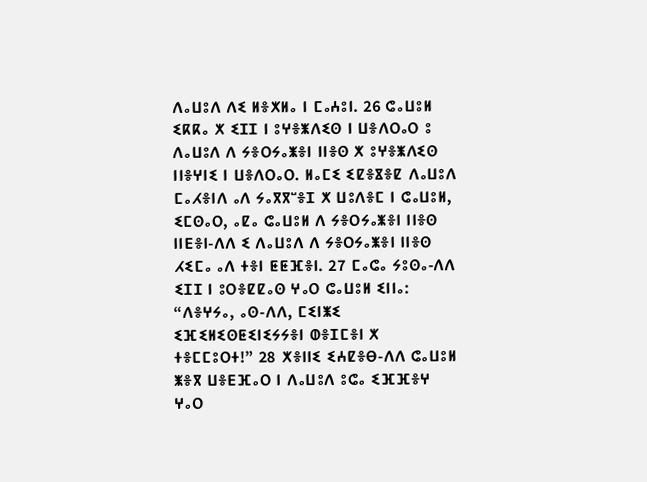ⴷⴰⵡⵓⴷ ⴷⵉ ⵍⴻⵅⵍⴰ ⵏ ⵎⴰⵄⵓⵏ. 26 ⵛⴰⵡⵓⵍ ⵉⴽⴽⴰ ⵅ ⵉⵊⵊ ⵏ ⵓⵖⴻⵥⴷⵉⵙ ⵏ ⵡⴻⴷⵔⴰⵔ ⵓ ⴷⴰⵡⵓⴷ ⴷ ⵢⴻⵔⵢⴰⵥⴻⵏ ⵏⵏⴻⵙ ⵅ ⵓⵖⴻⵥⴷⵉⵙ ⵏⵏⴻⵖⵏⵉ ⵏ ⵡⴻⴷⵔⴰⵔ. ⵍⴰⵎⵉ ⵉⵇⴻⴵⴻⵇ ⴷⴰⵡⵓⴷ ⵎⴰⵃⴻⵏⴷ ⴰⴷ ⵢⴰⴳⴳⵯⴻⵊ ⵅ ⵡⵓⴷⴻⵎ ⵏ ⵛⴰⵡⵓⵍ, ⵉⵎⵙⴰⵔ, ⴰⵇⴰ ⵛⴰⵡⵓⵍ ⴷ ⵢⴻⵔⵢⴰⵥⴻⵏ ⵏⵏⴻⵙ ⵏⵏⴹⴻⵏ-ⴷⴷ ⵉ ⴷⴰⵡⵓⴷ ⴷ ⵢⴻⵔⵢⴰⵥⴻⵏ ⵏⵏⴻⵙ ⵃⵉⵎⴰ ⴰⴷ ⵜⴻⵏ ⵟⵟⴼⴻⵏ. 27 ⵎⴰⵛⴰ ⵢⵓⵙⴰ-ⴷⴷ ⵉⵊⵊ ⵏ ⵓⵔⴻⵇⵇⴰⵙ ⵖⴰⵔ ⵛⴰⵡⵓⵍ ⵉⵏⵏⴰ: “ⴷⴻⵖⵢⴰ, ⴰⵙ-ⴷⴷ, ⵎⵉⵏⵥⵉ ⵉⴼⵉⵍⵉⵙⵟⵉⵏⵉⵢⵢⴻⵏ ⵀⴻⵊⵎⴻⵏ ⵅ ⵜⴻⵎⵎⵓⵔⵜ!” 28 ⵅⴻⵏⵏⵉ ⵉⵄⵇⴻⴱ-ⴷⴷ ⵛⴰⵡⵓⵍ ⵥⴻⴳ ⵡⴻⴹⴼⴰⵔ ⵏ ⴷⴰⵡⵓⴷ ⵓⵛⴰ ⵉⴼⴼⴻⵖ ⵖⴰⵔ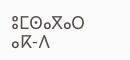ⵓⵎⵙⴰⴳⴰⵔ ⴰⴽ-ⴷ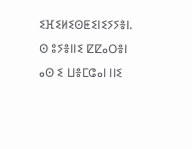ⵉⴼⵉⵍⵉⵙⵟⵉⵏⵉⵢⵢⴻⵏ. ⵙ ⵓⵢⴻⵏⵏⵉ ⵇⵇⴰⵔⴻⵏ ⴰⵙ ⵉ ⵡⴻⵎⵛⴰⵏ ⵏⵏⵉ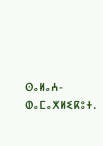ⵙⴰⵍⴰⵄ-ⵀⴰⵎⴰⵅⵍⵉⴽⵓⵜ.